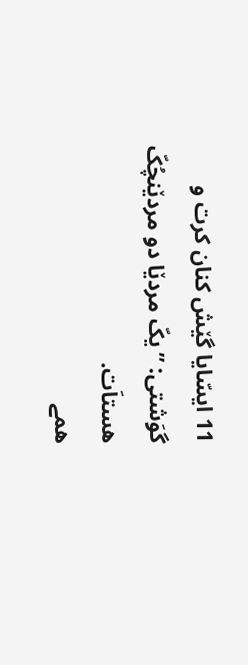11 ایسّایا گێش کنان کرت و گوَشتی: ”یکّ مردێا دو مردێنچُکّ هستاَت.
همے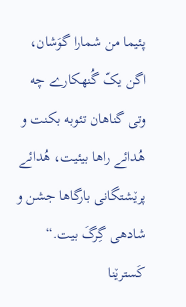پئیما من شمارا گوَشان، اگن یکّ گُنهکارے چه وتی گناهان تئوبه بکنت و هُدائے راها بیئیت، هُدائے پرێشتگانی بارگاها جشن و شادهی گِرگَ بیت.“
کَسترێنا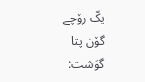یکّ رۆچے گۆن پتا گوَشت: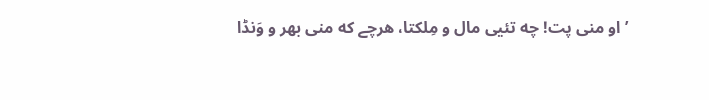’او منی پت! چه تئیی مال و مِلکتا، هرچے که منی بهر و وَنڈا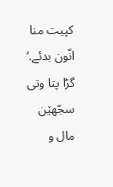کپیت منا انّون بدئے.‘ گڑا پتا وتی سجّهێن مال و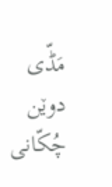مَڈّی دوێن چُکّانی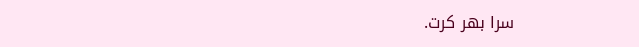سرا بهر کرت.